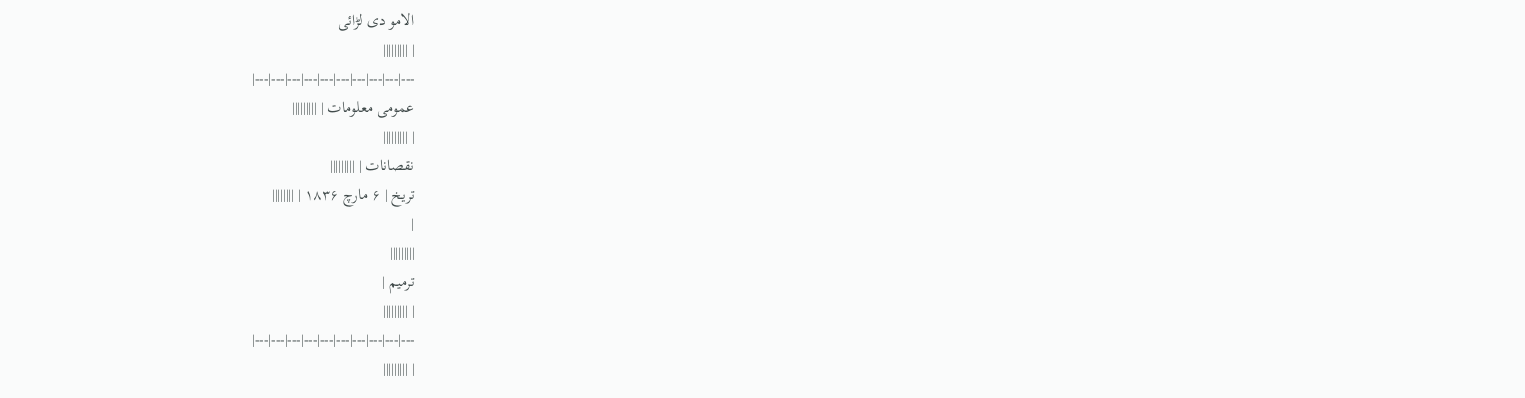الامو دی لڑائی
| |||||||||
---|---|---|---|---|---|---|---|---|---|
عمومی معلومات | |||||||||
| |||||||||
نقصانات | |||||||||
تریخ | ۶ مارچ ۱۸۳۶ | ||||||||
|
|||||||||
ترمیم |
| |||||||||
---|---|---|---|---|---|---|---|---|---|
| |||||||||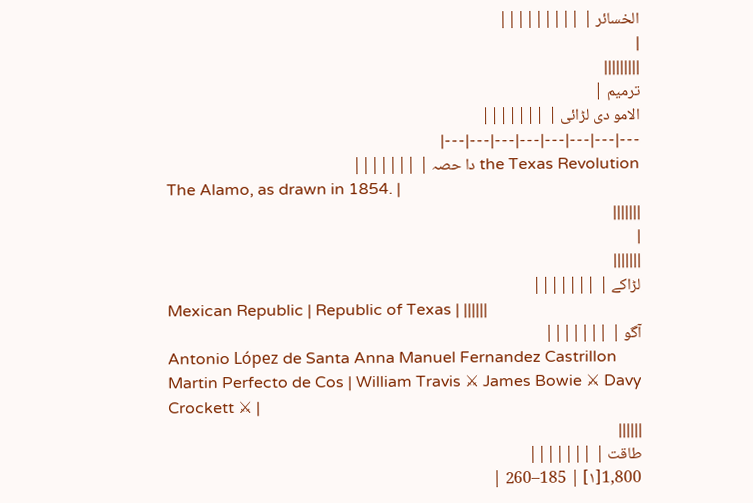الخسائر | |||||||||
|
|||||||||
ترمیم |
الامو دی لڑائی | |||||||
---|---|---|---|---|---|---|---|
the Texas Revolution دا حصہ | |||||||
The Alamo, as drawn in 1854. |
|||||||
|
|||||||
لڑاکے | |||||||
Mexican Republic | Republic of Texas | ||||||
آگو | |||||||
Antonio López de Santa Anna Manuel Fernandez Castrillon Martin Perfecto de Cos | William Travis ⚔ James Bowie ⚔ Davy Crockett ⚔ |
||||||
طاقت | |||||||
1,800[۱] | 185–260 |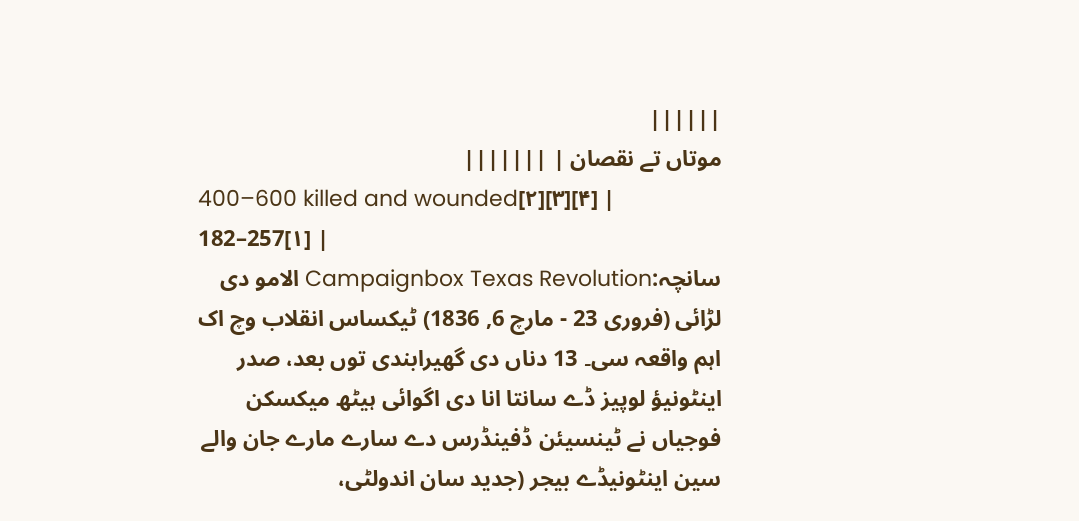||||||
موتاں تے نقصان | |||||||
400–600 killed and wounded[۲][۳][۴] | 182–257[۱] |
سانچہ:Campaignbox Texas Revolution الامو دی لڑائی (فروری 23 - مارچ 6, 1836) ٹیکساس انقلاب وچ اک اہم واقعہ سی۔ 13 دناں دی گھیرابندی توں بعد، صدر اینٹونیؤ لوپیز ڈے سانتا انا دی اگوائی ہیٹھ میکسکن فوجیاں نے ٹینسیئن ڈفینڈرس دے سارے مارے جان والے سین اینٹونیڈے بیجر (جدید سان اندولٹی،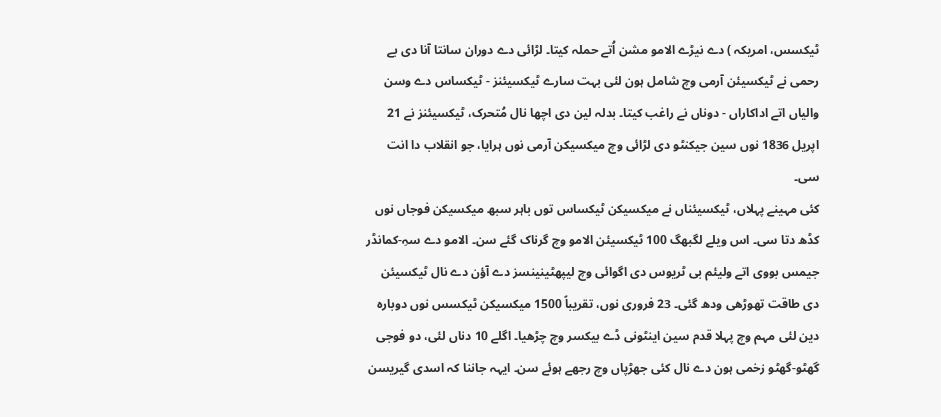ٹیکسس، امریکہ ) دے نیڑے الامو مشن اُتے حملہ کیتا۔ لڑائی دے دوران سانتا آنا دی بے رحمی نے ٹیکسیئن آرمی وچ شامل ہون لئی بہت سارے ٹیکسیئنز - ٹیکساس دے وسن والیاں اتے اداکاراں - دوناں نے راغب کیتا۔ بدلہ لین دی اچھا نال مُتحرک، ٹیکسیئنز نے 21 اپریل 1836 نوں سین جیکنٹو دی لڑائی وچ میکسیکن آرمی نوں ہرایا، جو انقلاب دا انت سی۔
کئی مہینے پہلاں، ٹیکسیئناں نے میکسیکن ٹیکساس توں باہر سبھ میکسیکن فوجاں نوں کڈھ دتا سی۔ اس ویلے لگبھگ 100 ٹیکسیئن الامو وچ گرناک گئے سن۔ الامو دے سہِ-کمانڈر جیمس بووی اتے ولیئم بی ٹریوس دی اگوائی وچ لیپھٹینینسز دے آؤن دے نال ٹیکسیئن دی طاقت تھوڑھی ودھ گئی۔ 23 فروری نوں، تقریباً 1500 میکسیکن ٹیکسس نوں دوبارہ دین لئی مہم وچ پہلا قدم سین اینٹونی ڈے بیکسر وچ چڑھیا۔ اگلے 10 دناں لئی، دو فوجی گھٹو-گھٹو زخمی ہون دے نال کئی جھڑپاں وچ رجھے ہوئے سن۔ ایہہ جاننا کہ اسدی گیریسن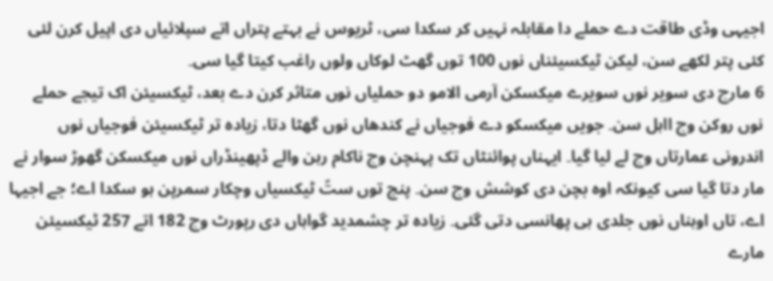اجیہی وڈی طاقت دے حملے دا مقابلہ نہیں کر سکدا سی، ٹریوس نے بہتے پتراں اتے سپلائیاں دی اپیل کرن لئی کئی پتر لکھے سن، لیکن ٹیکسیئناں نوں 100 توں گھٹ لوکاں ولوں راغب کیتا گیا سی۔
6 مارچ دی سویر نوں سویرے میکسکن آرمی الامو دو حملیاں نوں متاثر کرن دے بعد، ٹیکسیئن اک تیجے حملے نوں روکن وچ ااہل سن۔ جویں میکسکو دے فوجیاں نے کندھاں نوں گھٹا دتا، زیادہ تر ٹیکسیئن فوجیاں نوں اندرونی عمارتاں وچ لے لیا گیا۔ ایہناں پوائنٹاں تک پہنچن وچ ناکام رہن والے ڈپھینڈراں نوں میکسکن گھوڑ سوار نے مار دتا گیا سی کیونکہ اوہ بچن دی کوشش وچ سن۔ پنج توں ستّ ٹیکسیاں وچکار سمرپن ہو سکدا اے؛ جے اجیہا اے، تاں اوہناں نوں جلدی ہی پھانسی دتی گئی۔ زیادہ تر چشمدید گواہاں دی رپورٹ وچ 182 اتے 257 ٹیکسیئن مارے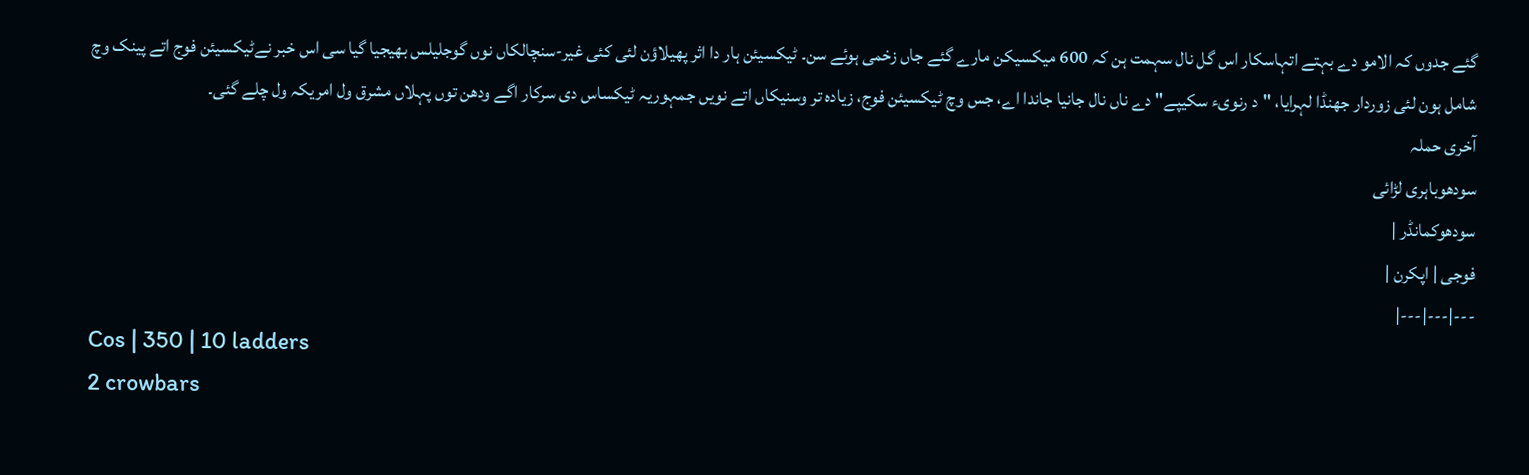گئے جدوں کہ الامو دے بہتے اتہاسکار اس گل نال سہمت ہن کہ 600 میکسیکن مارے گئے جاں زخمی ہوئے سن۔ ٹیکسیئن ہار دا اثر پھیلاؤن لئی کئی غیر-سنچالکاں نوں گوجلیلس بھیجیا گیا سی اس خبر نےٹیکسیئن فوج اتے پینک وچ شامل ہون لئی زوردار جھنڈا لہرایا، "د رنویء سکیپے" دے ناں نال جانیا جاندا اے، جس وچ ٹیکسیئن فوج، زیادہ تر وسنیکاں اتے نویں جمہوریہ ٹیکساس دی سرکار اگے ودھن توں پہلاں مشرق ول امریکہ ول چلے گئی۔
آخری حملہ
سودھوباہری لڑائی
سودھوکمانڈر |
فوجی | اپکرن |
---|---|---|
Cos | 350 | 10 ladders
2 crowbars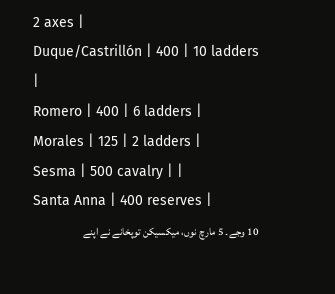2 axes |
Duque/Castrillón | 400 | 10 ladders |
Romero | 400 | 6 ladders |
Morales | 125 | 2 ladders |
Sesma | 500 cavalry | |
Santa Anna | 400 reserves |
10 وجے۔ 5 مارچ نوں، میکسیکن توپخانے نے اپنے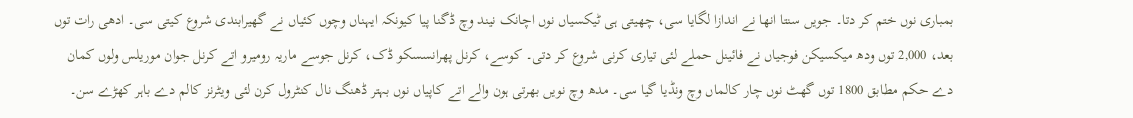بمباری نوں ختم کر دتا۔ جویں سنتا انھا نے اندازا لگایا سی، چھیتی ہی ٹیکسیاں نوں اچانک نیند وچ ڈگنا پیا کیونکہ ایہناں وچوں کئیاں نے گھیرابندی شروع کیتی سی۔ ادھی رات توں بعد، 2,000 توں ودھ میکسیکن فوجیاں نے فائینل حملے لئی تیاری کرنی شروع کر دتی۔ کوسے، کرنل پھرانسسکو ڈک، کرنل جوسے ماریہ رومیرو اتے کرنل جوان موریلس ولوں کمان دے حکم مطابق 1800 توں گھٹ نوں چار کالماں وچ ونڈیا گیا سی۔ مدھ وچ نویں بھرتی ہون والے اتے کاپیاں نوں بہتر ڈھنگ نال کنٹرول کرن لئی ویٹرنز کالم دے باہر کھڑے سن۔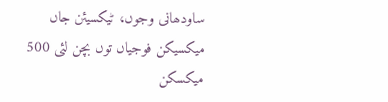ساودھانی وجوں، ٹیکسیئن جاں میکسیکن فوجیاں توں بچن لئی 500 میکسکن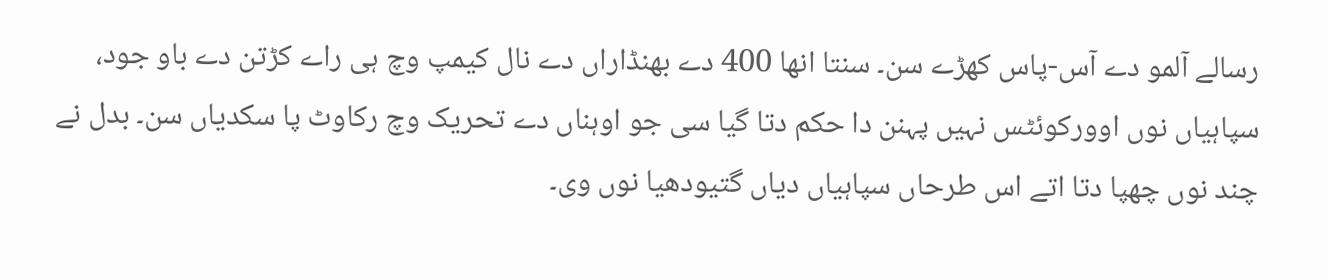رسالے آلمو دے آس-پاس کھڑے سن۔ سنتا انھا 400 دے بھنڈاراں دے نال کیمپ وچ ہی راے کڑتن دے باو جود، سپاہیاں نوں اوورکوئٹس نہیں پہنن دا حکم دتا گیا سی جو اوہناں دے تحریک وچ رکاوٹ پا سکدیاں سن۔ بدل نے چند نوں چھپا دتا اتے اس طرحاں سپاہیاں دیاں گتیودھیا نوں وی۔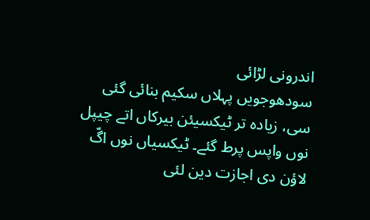اندرونی لڑائی
سودھوجویں پہلاں سکیم بنائی گئی سی، زیادہ تر ٹیکسیئن بیرکاں اتے چیپل نوں واپس پرط گئے۔ ٹیکسیاں نوں اگّ لاؤن دی اجازت دین لئی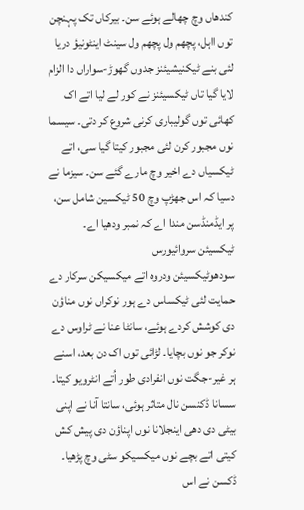کندھاں وچ چھالے ہوئے سن۔ بیرکاں تک پہنچن توں ااہل، پچھم ول پچھم ول سینٹ اینٹونیؤ دریا لئی بنے ٹیکنیشیئنز جدوں گھوڑ-سواراں دا الزام لایا گیا تاں ٹیکسیئنز نے کور لے لیا اتے اک کھائی توں گولیباری کرنی شروع کر دتی۔ سیسما نوں مجبور کرن لئی مجبور کیتا گیا سی، اتے ٹیکسیاں دے اخیر وچ مارے گئے سن۔ سیزما نے دسیا کہ اس جھڑپ وچ 50 ٹیکسین شامل سن، پر ایڈمنڈسن مندا اے کہ نمبر ودھیا اے۔
ٹیکسیئن سروائیورس
سودھوٹیکسیئن ودروہ اتے میکسیکن سرکار دے حمایت لئی ٹیکساس دے ہور نوکراں نوں مناؤن دی کوشش کردے ہوئے، سانٹا عنا نے ٹراوس دے نوکر جو نوں بچایا۔ لڑائی توں اک دن بعد، اسنے ہر غیر-جگت نوں انفرادی طور اُتے انٹرویو کیتا۔ سسانا ڈکنسن نال متاثر ہوئی، سانتا آنا نے اپنی بیٹی دی دھی اینجلانا نوں اپناؤن دی پیش کش کیتی اتے بچے نوں میکسیکو سٹی وچ پڑھیا۔ ڈکسن نے اس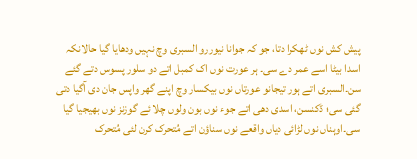پیش کش نوں ٹھکرا دتا، جو کہ جوانا نیوررو السبری وچ نہیں ودھایا گیا حالانکہ اسدا بیٹا اسے عمر دے سی۔ ہر عورت نوں اک کمبل اتے دو سلور پسوس دتے گئے سن۔السبری اتے ہور تیجانو عورتاں نوں بیکسار وچ اپنے گھر واپس جان دی آگیا دتی گئی سی؛ ڈکنسن، اسدی دھی اتے جوء نوں بون ولوں چلا ئے گوزنز نوں بھیجیا گیا سی۔اوہناں نوں لڑائی دیاں واقعے نوں سناؤن اتے مُتحرک کرن لئی مُتحرک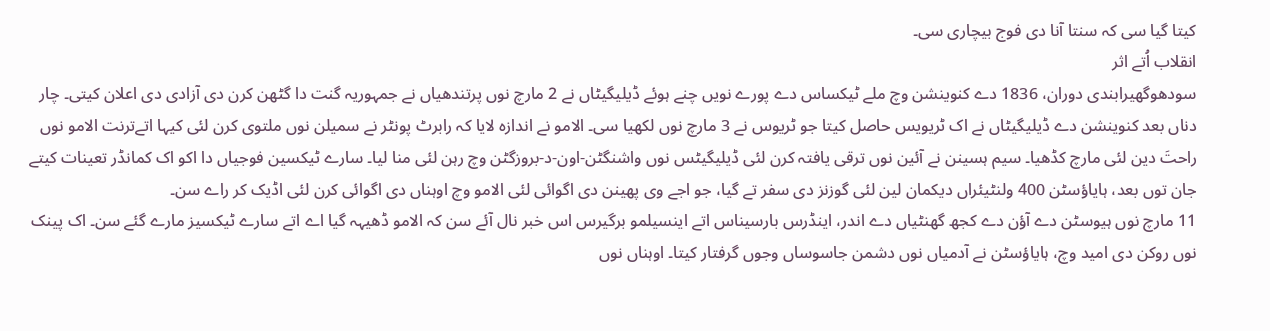کیتا گیا سی کہ سنتا آنا دی فوج بیچاری سی۔
انقلاب اُتے اثر
سودھوگھیرابندی دوران، 1836 دے کنوینشن وچ ملے ٹیکساس دے پورے نویں چنے ہوئے ڈیلیگیٹاں نے 2 مارچ نوں پرتندھیاں نے جمہوریہ گنت دا گٹھن کرن دی آزادی دی اعلان کیتی۔ چار دناں بعد کنوینشن دے ڈیلیگیٹاں نے اک ٹریویس حاصل کیتا جو ٹریوس نے 3 مارچ نوں لکھیا سی۔ الامو نے اندازہ لایا کہ رابرٹ پونٹر نے سمیلن نوں ملتوی کرن لئی کیہا اتےترنت الامو نوں راحتَ دین لئی مارچ کڈھیا۔ سیم ہسینن نے آئین نوں ترقی یافتہ کرن لئی ڈیلیگیٹس نوں واشنگٹن-اون-د-بروزگٹن وچ رہن لئی منا لیا۔ سارے ٹیکسین فوجیاں دا اکو اک کمانڈر تعینات کیتے جان توں بعد، ہایاؤسٹن 400 ولنٹیئراں دیکمان لین لئی گوزنز دی سفر تے گیا، جو اجے وی پھینن دی اگوائی لئی الامو وچ اوہناں دی اگوائی کرن لئی اڈیک کر راے سن۔
11 مارچ نوں ہیوسٹن دے آؤن دے کجھ گھنٹیاں دے اندر، اینڈرس بارسیناس اتے اینسیلمو برگیرس اس خبر نال آئے سن کہ الامو ڈھیہہ گیا اے اتے سارے ٹیکسیز مارے گئے سن۔ اک پینک نوں روکن دی امید وچ، ہایاؤسٹن نے آدمیاں نوں دشمن جاسوساں وجوں گرفتار کیتا۔ اوہناں نوں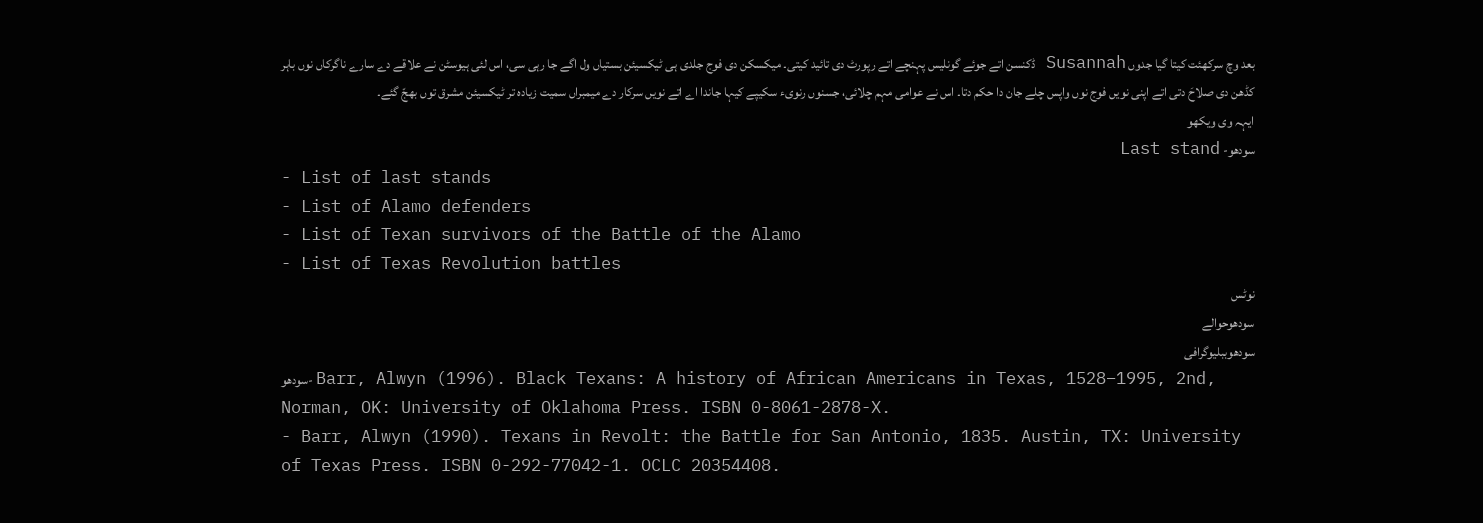بعد وچ سرکھئت کیتا گیا جدوں Susannah ڈکنسن اتے جوئے گونلیس پہنچے اتے رپورٹ دی تائید کیتی۔ میکسکن دی فوج جلدی ہی ٹیکسیئن بستیاں ول اگے جا رہی سی، اس لئی ہیوسٹن نے علاقے دے سارے ناگرکاں نوں باہر کڈھن دی صلاحَ دتی اتے اپنی نویں فوج نوں واپس چلے جان دا حکم دتا۔ اس نے عوامی مہم چلائی، جسنوں رنویء سکیپے کیہا جاندا اے اتے نویں سرکار دے میمبراں سمیت زیادہ تر ٹیکسیئن مشرق توں بھجّ گئے۔
ایہہ وی ویکھو
سودھو- Last stand
- List of last stands
- List of Alamo defenders
- List of Texan survivors of the Battle of the Alamo
- List of Texas Revolution battles
نوٹس
سودھوحوالے
سودھوببلیوگرافی
سودھو- Barr, Alwyn (1996). Black Texans: A history of African Americans in Texas, 1528–1995, 2nd, Norman, OK: University of Oklahoma Press. ISBN 0-8061-2878-X.
- Barr, Alwyn (1990). Texans in Revolt: the Battle for San Antonio, 1835. Austin, TX: University of Texas Press. ISBN 0-292-77042-1. OCLC 20354408.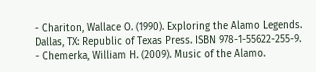- Chariton, Wallace O. (1990). Exploring the Alamo Legends. Dallas, TX: Republic of Texas Press. ISBN 978-1-55622-255-9.
- Chemerka, William H. (2009). Music of the Alamo.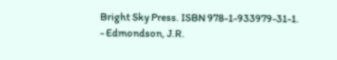Bright Sky Press. ISBN 978-1-933979-31-1.
- Edmondson, J.R.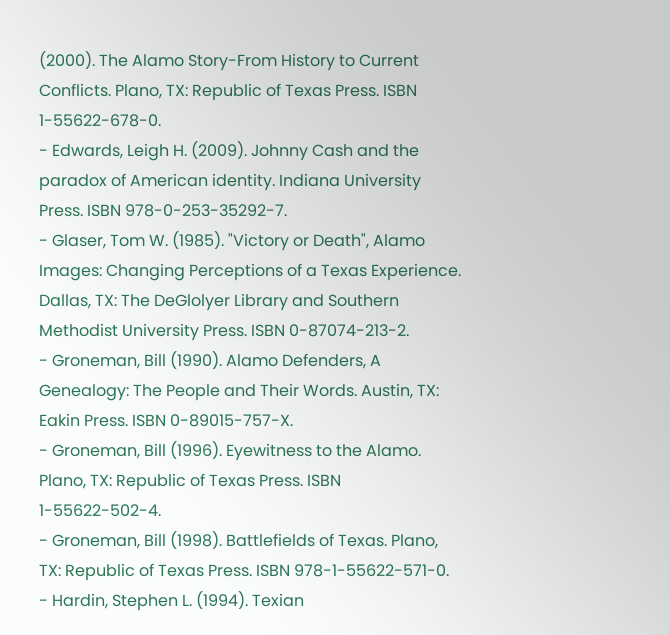(2000). The Alamo Story-From History to Current Conflicts. Plano, TX: Republic of Texas Press. ISBN 1-55622-678-0.
- Edwards, Leigh H. (2009). Johnny Cash and the paradox of American identity. Indiana University Press. ISBN 978-0-253-35292-7.
- Glaser, Tom W. (1985). "Victory or Death", Alamo Images: Changing Perceptions of a Texas Experience. Dallas, TX: The DeGlolyer Library and Southern Methodist University Press. ISBN 0-87074-213-2.
- Groneman, Bill (1990). Alamo Defenders, A Genealogy: The People and Their Words. Austin, TX: Eakin Press. ISBN 0-89015-757-X.
- Groneman, Bill (1996). Eyewitness to the Alamo. Plano, TX: Republic of Texas Press. ISBN 1-55622-502-4.
- Groneman, Bill (1998). Battlefields of Texas. Plano, TX: Republic of Texas Press. ISBN 978-1-55622-571-0.
- Hardin, Stephen L. (1994). Texian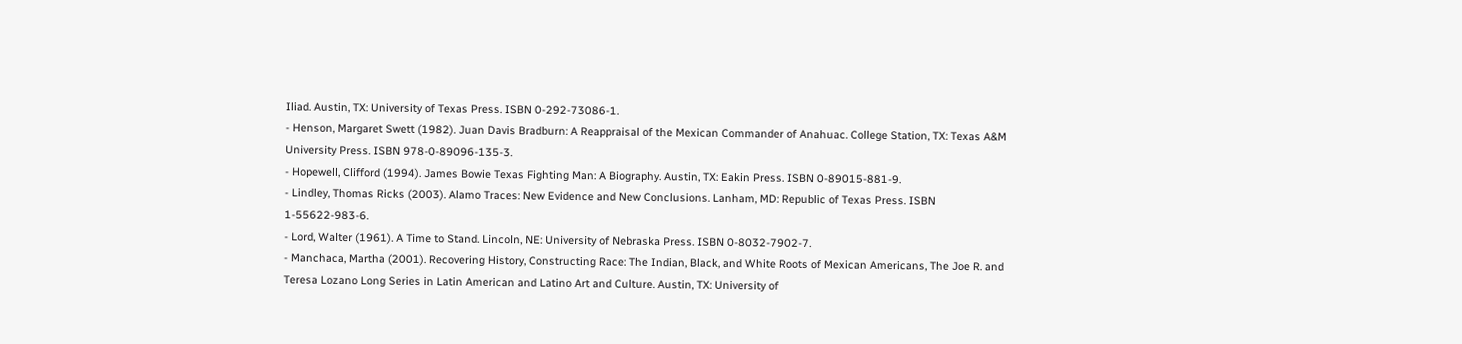Iliad. Austin, TX: University of Texas Press. ISBN 0-292-73086-1.
- Henson, Margaret Swett (1982). Juan Davis Bradburn: A Reappraisal of the Mexican Commander of Anahuac. College Station, TX: Texas A&M University Press. ISBN 978-0-89096-135-3.
- Hopewell, Clifford (1994). James Bowie Texas Fighting Man: A Biography. Austin, TX: Eakin Press. ISBN 0-89015-881-9.
- Lindley, Thomas Ricks (2003). Alamo Traces: New Evidence and New Conclusions. Lanham, MD: Republic of Texas Press. ISBN 1-55622-983-6.
- Lord, Walter (1961). A Time to Stand. Lincoln, NE: University of Nebraska Press. ISBN 0-8032-7902-7.
- Manchaca, Martha (2001). Recovering History, Constructing Race: The Indian, Black, and White Roots of Mexican Americans, The Joe R. and Teresa Lozano Long Series in Latin American and Latino Art and Culture. Austin, TX: University of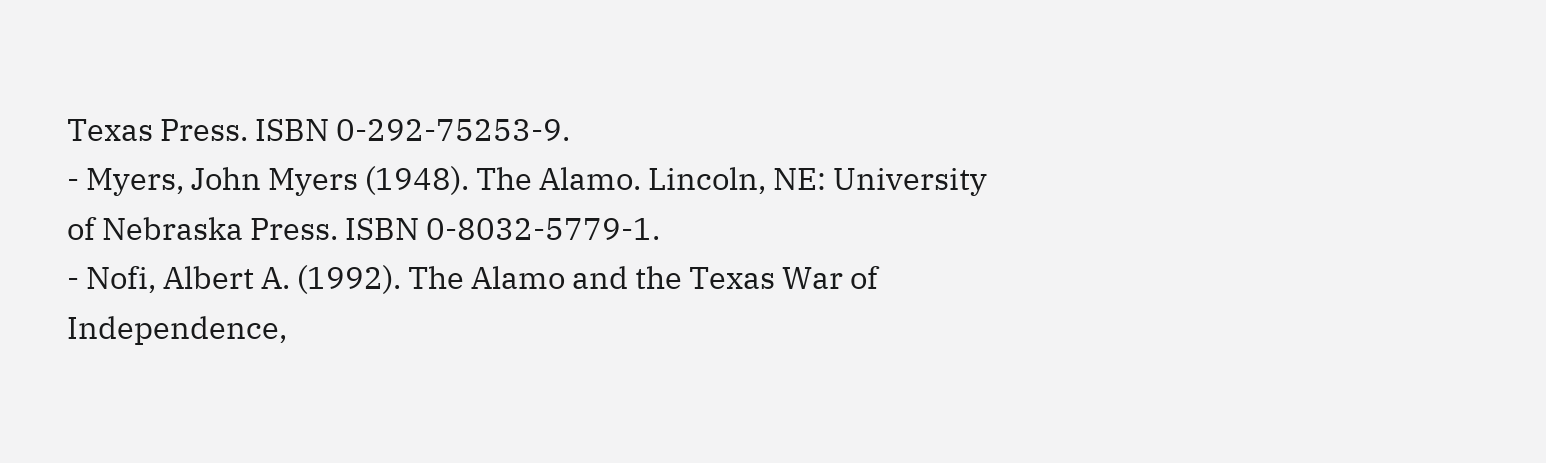Texas Press. ISBN 0-292-75253-9.
- Myers, John Myers (1948). The Alamo. Lincoln, NE: University of Nebraska Press. ISBN 0-8032-5779-1.
- Nofi, Albert A. (1992). The Alamo and the Texas War of Independence,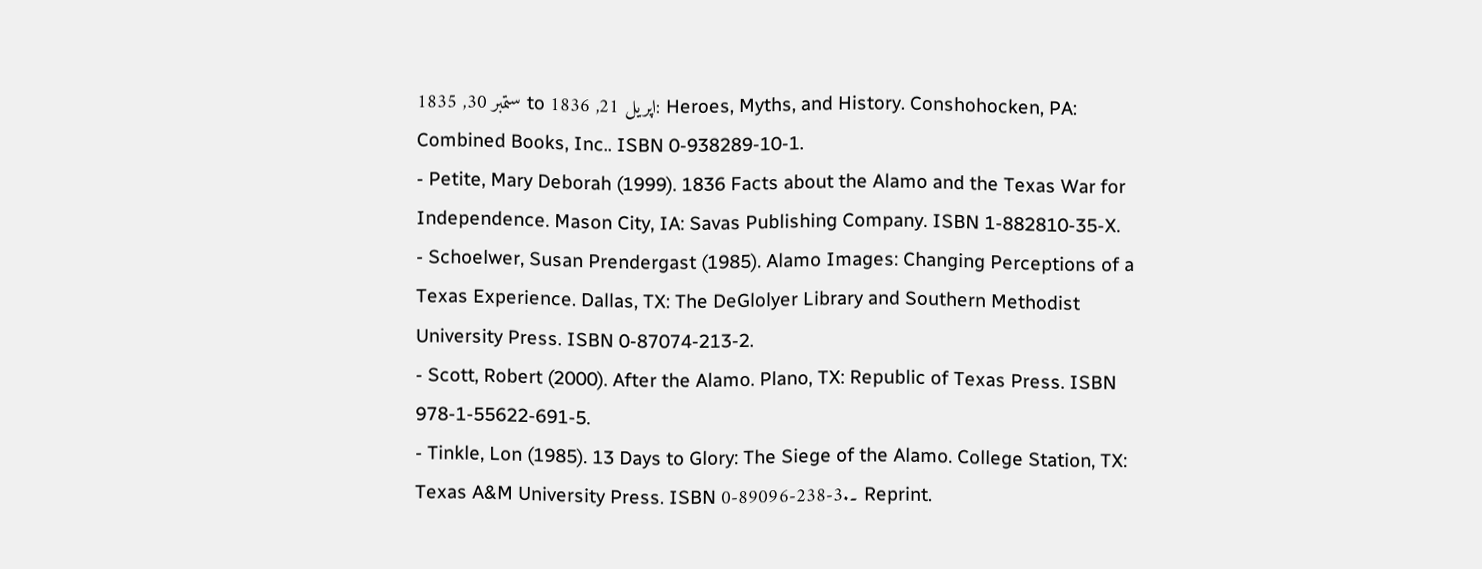ستمبر 30, 1835 to اپریل 21, 1836: Heroes, Myths, and History. Conshohocken, PA: Combined Books, Inc.. ISBN 0-938289-10-1.
- Petite, Mary Deborah (1999). 1836 Facts about the Alamo and the Texas War for Independence. Mason City, IA: Savas Publishing Company. ISBN 1-882810-35-X.
- Schoelwer, Susan Prendergast (1985). Alamo Images: Changing Perceptions of a Texas Experience. Dallas, TX: The DeGlolyer Library and Southern Methodist University Press. ISBN 0-87074-213-2.
- Scott, Robert (2000). After the Alamo. Plano, TX: Republic of Texas Press. ISBN 978-1-55622-691-5.
- Tinkle, Lon (1985). 13 Days to Glory: The Siege of the Alamo. College Station, TX: Texas A&M University Press. ISBN 0-89096-238-3.۔ Reprint.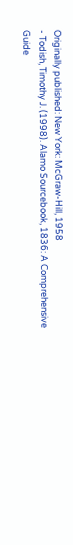Originally published: New York: McGraw-Hill, 1958
- Todish, Timothy J. (1998). Alamo Sourcebook, 1836: A Comprehensive Guide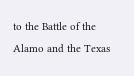to the Battle of the Alamo and the Texas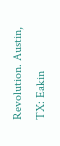Revolution. Austin, TX: Eakin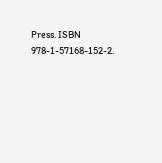Press. ISBN 978-1-57168-152-2.